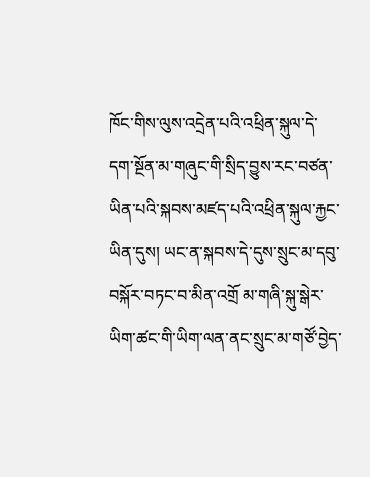ཁོང་གིས་ལུས་འདྲེན་པའི་འཕྲིན་སྐུལ་དེ་དག་སྔོན་མ་གཞུང་གི་སྲིད་བྱུས་རང་བཙན་ཡིན་པའི་སྐབས་མཛད་པའི་འཕྲིན་སྐུལ་རྐྱང་ཡིན་དུས། ཡང་ན་སྐབས་དེ་དུས་སྲུང་མ་དབུ་བསྐོར་བཏང་བ་མིན་འགྲོ མ་གཞི་སྐུ་སྒེར་ཡིག་ཚང་གི་ཡིག་ལན་ནང་སྲུང་མ་གཙོ་བྱེད་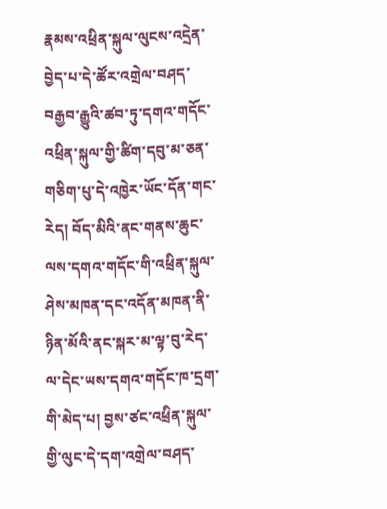རྣམས་འཕྲིན་སྐུལ་ལུངས་འདྲེན་བྱེད་པ་དེ་ཚོར་འགྲེལ་བཤད་བརྒྱབ་རྒྱུའི་ཚབ་ཏུ་དགའ་གདོང་འཕྲིན་སྐུལ་གྱི་ཚིག་དབུ་མ་ཅན་གཅིག་པུ་དེ་འཁྱེར་ཡོང་དོན་གང་རེད། བོད་མིའི་ནང་གནས་ཆུང་ལས་དགའ་གདོང་གི་འཕྲིན་སྐུལ་ཤེས་མཁན་དང་འདོན་མཁན་ནི་ཉིན་མོའི་ནང་སྐར་མ་ལྟ་བུ་རེད་ལ་དེང་ཡས་དགའ་གདོང་ཁ་དྲག་གི་མེད་པ། བྱས་ཙང་འཕྲིན་སྐུལ་གྱི་ལུང་དེ་དག་འགྲེལ་བཤད་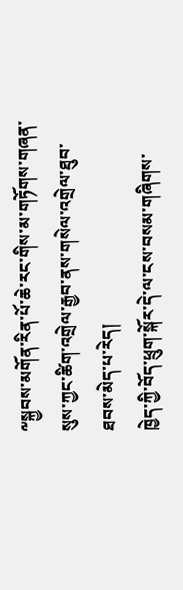༸སྐྱབས་མགོན་རིན་པོ་ཆེ་རང་གིས་མ་གཏོགས་གཞན་སུས་ཀྱང་ཚིག་འགྲེལ་རྒྱབ་ནས་གསེལ་འགྲེལ་ཐུབ་ཐབས་མེད་པ་རེད།
ཁྱེད་ཀྱི་བོད་ཕྲུག་སྐོར་དེ་ལ་ངས་བསམ་གཞིགས་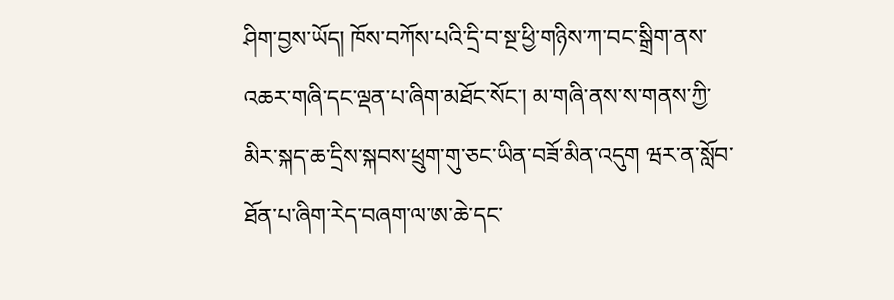ཤིག་བྱས་ཡོད། ཁོས་བཀོས་པའི་དྲི་བ་སྔ་ཕྱི་གཉིས་ཀ་བང་སྒྲིག་ནས་འཆར་གཞི་དང་ལྡན་པ་ཞིག་མཐོང་སོང་། མ་གཞི་ནས་ས་གནས་ཀྱི་མིར་སྐད་ཆ་དྲིས་སྐབས་ཕྲུག་གུ་ཅང་ཡིན་བཟོ་མིན་འདུག ཝར་ན་སློབ་ཐོན་པ་ཞིག་རེད་བཞག་ལ་ཨ་ཆེ་དང་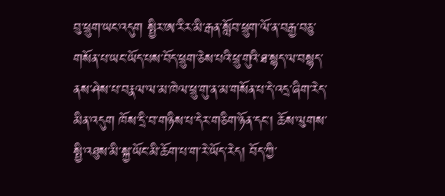བུ་ཕྲུག་ཡང་འདུག སྤྱིར་ཨ་རིར་མི་རྒན་སློབ་ཕྲུག་ལོ་ན་བརྒྱ་བཅུ་གསོན་པ་ཡང་ཡོད་པས་བོད་ཕྲུག་ཅེས་པའི་ཕྲུ་གུའི་ཐ་སྙད་ལ་བསྙད་ནས་ཤེས་པ་བརྣལ་ལ་མ་ཁེལ་ཕྲུ་གུ་ན་མ་གསོན་པ་དེ་འདྲ་ཞིག་རེད་མིན་འདུག ཁོས་དྲི་བ་གཉིས་པ་དེར་གཅིག་ཉོན་དང་། ཆོས་ལུགས་སྤྱི་འཐུས་མི་སྐྱ་ཡོང་མི་ཆོག་པ་ག་རེ་ཡོད་རེད། བོད་ཀྱི་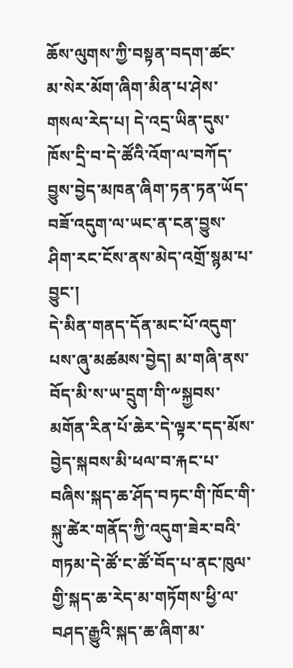ཆོས་ལུགས་ཀྱི་བསྟན་བདག་ཚང་མ་སེར་མོག་ཞིག་མིན་པ་ཤེས་གསལ་རེད་པ། དེ་འདྲ་ཡིན་དུས་ཁོས་དྲི་བ་དེ་ཚོའི་འོག་ལ་བཀོད་བྱུས་བྱེད་མཁན་ཞིག་ཏན་ཏན་ཡོད་བཟོ་འདུག་ལ་ཡང་ན་ངན་བྱུས་ཤིག་རང་ངོས་ནས་མེད་འགྲོ་སྙམ་པ་བྱུང་།
དེ་མིན་གནད་དོན་མང་པོ་འདུག་པས་ཞུ་མཚམས་བྱེད། མ་གཞི་ནས་བོད་མི་ས་ཡ་དྲུག་གི་༸སྐྱབས་མགོན་རིན་པོ་ཆེར་དེ་ལྟར་དད་མོས་བྱེད་སྐབས་མི་ཕལ་བ་རྐང་པ་བཞིས་སྐད་ཆ་ཤོད་བཏང་གི་ཁོང་གི་སྐུ་ཚེར་གནོད་ཀྱི་འདུག་ཟེར་བའི་གཏམ་དེ་ཚོ་ང་ཚོ་བོད་པ་ནང་ཁུལ་གྱི་སྐད་ཆ་རེད་མ་གཏོགས་ཕྱི་ལ་བཤད་རྒྱུའི་སྐད་ཆ་ཞིག་མ་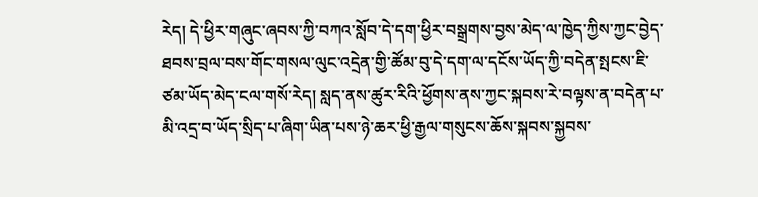རེད། དེ་ཕྱིར་གཞུང་ཞབས་ཀྱི་བཀའ་སློབ་དེ་དག་ཕྱིར་བསྒྲགས་བྱས་མེད་ལ་ཁྱེད་ཀྱིས་ཀྱང་བྱེད་ཐབས་བྲལ་བས་གོང་གསལ་ལུང་འདྲེན་གྱི་ཚོམ་བུ་དེ་དག་ལ་དངོས་ཡོད་ཀྱི་བདེན་སྤངས་ཇི་ཙམ་ཡོད་མེད་ངལ་གསོ་རེད། སླད་ནས་ཚུར་རིའི་ཕྱོགས་ནས་ཀྱང་སྐབས་རེ་བལྟས་ན་བདེན་པ་མི་འདྲ་བ་ཡོད་སྲིད་པ་ཞིག་ཡིན་པས་ཉེ་ཆར་ཕྱི་རྒྱལ་གསུངས་ཆོས་སྐབས་སྐྱབས་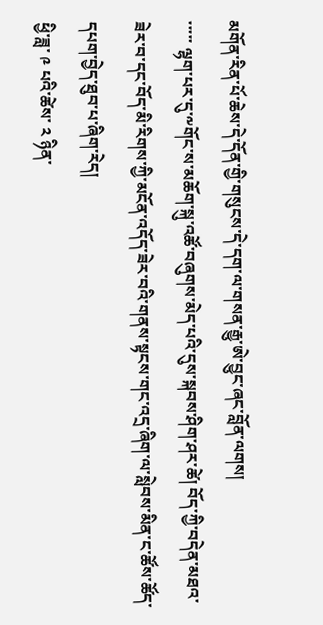མགོན་རིན་པོ་ཆེས་དེ་དོན་གྱི་གསུངས་དེ་དག་ལ་གསན་རྒྱུ་ཨེ་བྱུང་ཞང་བློན་ལགས།
་་་་་ ལྷག་པར་དུ་༸གོང་ས་མཆོག་སྐུ་འཚོ་བཞུགས་མེད་པའི་དུས་སྐབས་ཤིག་ཤར་ཚེ། བོད་ཀྱི་བདེན་མཐའ་ཟེར་བ་དང་བོད་མི་རིགས་ཀྱི་མངོན་འདོད་ཟེར་བའི་གནས་སྟངས་གང་འདྲ་ཞིག་ལ་སླེབས་མིན་ང་ཚོས་ཚོད་དཔག་བྱེད་ཐུབ་པ་ཞིག་རེད།
ཕྱི་ཟླ་ ༩ པའི་ཚེས་ ༢ ཉིན་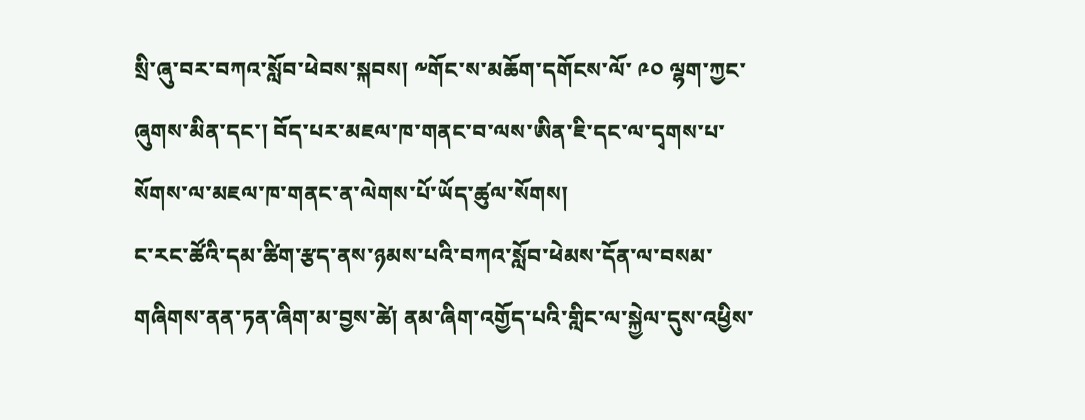སྲི་ཞུ་བར་བཀའ་སློབ་ཕེབས་སྐབས། ༸གོང་ས་མཆོག་དགོངས་ལོ་ ༩༠ ལྷག་ཀྱང་ཞུགས་མིན་དང་། བོད་པར་མཇལ་ཁ་གནང་བ་ལས་ཨིན་ཇི་དང་ལ་དྭགས་པ་སོགས་ལ་མཇལ་ཁ་གནང་ན་ལེགས་པོ་ཡོད་ཚུལ་སོགས།
ང་རང་ཚོའི་དམ་ཚིག་རྩད་ནས་ཉམས་པའི་བཀའ་སློབ་ཕེམས་དོན་ལ་བསམ་གཞིགས་ནན་ཏན་ཞིག་མ་བྱས་ཚེ། ནམ་ཞིག་འགྱོད་པའི་གླིང་ལ་སྐྱེལ་དུས་འཕྱིས་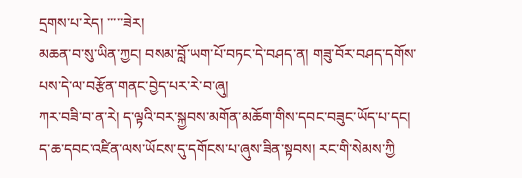དྲགས་པ་རེད། ་་་་་ཟེར།
མཆན་བ་སུ་ཡིན་ཀྱང། བསམ་བློ་ཡག་པོ་བཏང་དེ་བཤད་ན། གཟུ་བོར་བཤད་དགོས་པས་དེ་ལ་བརྩོན་གནང་བྱེད་པར་རེ་བ་ཞུ།
ཀར་བཟི་བ་ན་རེ། ད་ལྟའི་བར་སྐྱབས་མགོན་མཆོག་གིས་དབང་བཟུང་ཡོད་པ་དང། ད་ཆ་དབང་འཛིན་ལས་ཡོངས་དུ་དགོངས་པ་ཞུས་ཟིན་སྟབས། རང་གི་སེམས་ཀྱི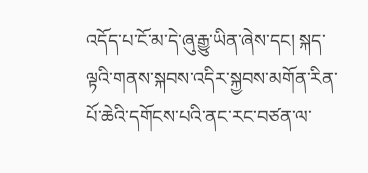འདོད་པ་ངོ་མ་དེ་ཞུ་རྒྱུ་ཡིན་ཞེས་དང། སྐད་ལྟའི་གནས་སྐབས་འདིར་སྐྱབས་མགོན་རིན་པོ་ཆེའི་དགོངས་པའི་ནང་རང་བཙན་ལ་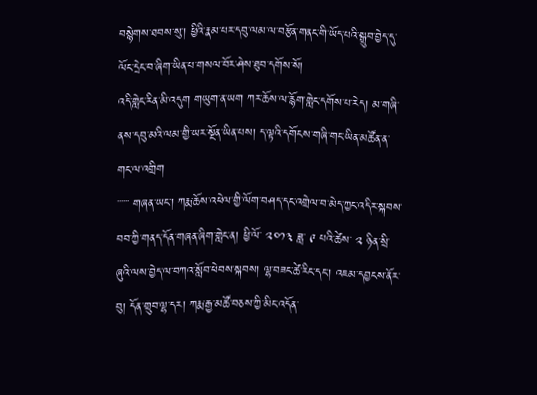བསྙེགས་ཐབས་སུ་། ཕྱིའི་རྣམ་པར་དབུ་ལམ་ལ་བརྩོན་གནང་གི་ཡོད་པའི་སྒྲུབ་བྱེད་དུ་ལོང་དྲེང་བ་ཞིག་ཡིན་པ་གསལ་བོར་ཤེས་ཐུབ་དགོས་སོ།
འདི་གླེང་རིན་མི་འདུག གཡུག་ན་ཡག ཀར་ཆོས་ལ་རྙོག་གླེང་དགོས་པ་རེད། མ་གཞི་ནས་དབུ་མའི་ལམ་གྱི་ཡར་སྔོན་ཡིན་པས། ད་ལྟའི་དགོངས་གཞི་གང་ཡིན་མཚོན་ན་གང་ལ་འགྲིག
་་་་་་ གཞན་ཡང་། ཀརྨ་ཆོས་འཕེལ་གྱི་ལོག་བཤད་དང་འགྲེལ་བ་མེད་ཀྱང་འདིར་སྐབས་བབ་ཀྱི་གནད་དོན་གཞན་ཞིག་གླེང་ན། ཕྱི་ལོ་ ༢༠༡༣ ཟླ་ ༩ པའི་ཚེས་ ༢ ཉིན་སྲི་ཞུའི་ལས་བྱེད་ལ་བཀའ་སློབ་ཕེབས་སྐབས། ལྷ་བཟང་ཚེ་རིང་དང་། འཇམ་དབྱངས་ནོར་བུ། དོན་གྲུབ་ལྷ་དར། ཀརྨ་རྒྱ་མཚོ་བཅས་ཀྱི་མིང་འདོན་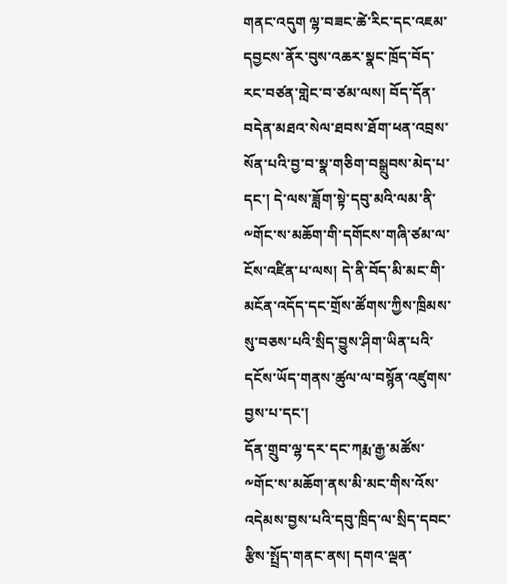གནང་འདུག ལྷ་བཟང་ཚེ་རིང་དང་འཇམ་དབྱངས་ནོར་བུས་འཆར་སྣང་ཁྲོད་བོད་རང་བཙན་གླེང་བ་ཙམ་ལས། བོད་དོན་བདེན་མཐའ་སེལ་ཐབས་ཐོག་ཕན་འབྲས་སོན་པའི་བྱ་བ་སྣ་གཅིག་བསྒྲུབས་མེད་པ་དང་། དེ་ལས་ཟློག་སྟེ་དབུ་མའི་ལམ་ནི་༸གོང་ས་མཆོག་གི་དགོངས་གཞི་ཙམ་ལ་ངོས་འཛིན་པ་ལས། དེ་ནི་བོད་མི་མང་གི་མངོན་འདོད་དང་གྲོས་ཚོགས་ཀྱིས་ཁྲིམས་སུ་བཅས་པའི་སྲིད་བྱུས་ཤིག་ཡིན་པའི་དངོས་ཡོད་གནས་ཚུལ་ལ་བསྙོན་འཛུགས་བྱས་པ་དང་།
དོན་གྲུབ་ལྷ་དར་དང་ཀརྨ་རྒྱ་མཚོས་༸གོང་ས་མཆོག་ནས་མི་མང་གིས་འོས་འདེམས་བྱས་པའི་དབུ་ཁྲིད་ལ་སྲིད་དབང་རྩིས་སྤྲོད་གནང་ནས། དགའ་ལྡན་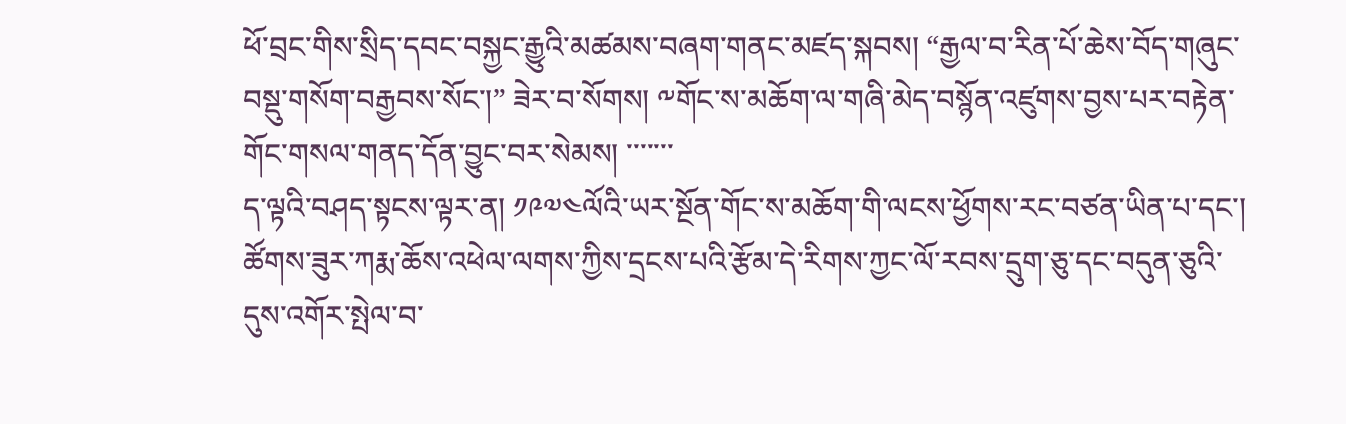ཕོ་བྲང་གིས་སྲིད་དབང་བསྐྱང་རྒྱུའི་མཚམས་བཞག་གནང་མཛད་སྐབས། “རྒྱལ་བ་རིན་པོ་ཆེས་བོད་གཞུང་བསྡུ་གསོག་བརྒྱབས་སོང་།” ཟེར་བ་སོགས། ༸གོང་ས་མཆོག་ལ་གཞི་མེད་བསྙོན་འཛུགས་བྱས་པར་བརྟེན་གོང་གསལ་གནད་དོན་བྱུང་བར་སེམས། ་་་་་་་
ད་ལྟའི་བཤད་སྟངས་ལྟར་ན། ༡༩༧༤ལོའི་ཡར་སྔོན་གོང་ས་མཆོག་གི་ལངས་ཕྱོགས་རང་བཙན་ཡིན་པ་དང་། ཚོགས་ཟུར་ཀརྨ་ཆོས་འཕེལ་ལགས་ཀྱིས་དྲངས་པའི་རྩོམ་དེ་རིགས་ཀྱང་ལོ་རབས་དྲུག་ཅུ་དང་བདུན་ཅུའི་དུས་འགོར་སྤེལ་བ་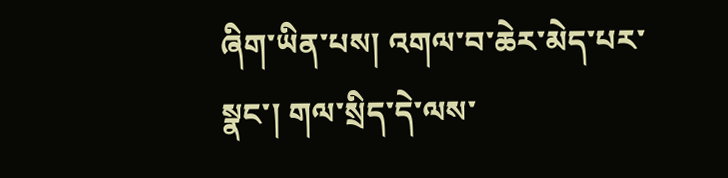ཞིག་ཡིན་པས། འགལ་བ་ཆེར་མེད་པར་སྣང་། གལ་སྲིད་དེ་ལས་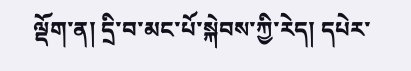ལྡོག་ན། དྲི་བ་མང་པོ་སྐེབས་ཀྱི་རེད། དཔེར་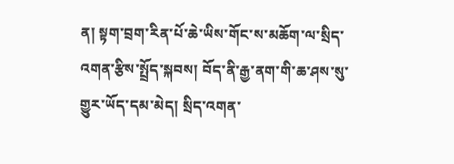ན། སྟག་བྲག་རིན་པོ་ཆེ་ཡིས་གོང་ས་མཆོག་ལ་སྲིད་འགན་རྩིས་སྤྲོད་སྐབས། བོད་ནི་རྒྱ་ནག་གི་ཆ་ཤས་སུ་གྱུར་ཡོད་དམ་མེད། སྲིད་འགན་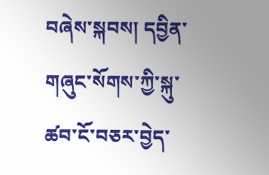བཞེས་སྐབས། དབྱིན་གཞུང་སོགས་ཀྱི་སྐུ་ཚབ་ངོ་བཅར་བྱེད་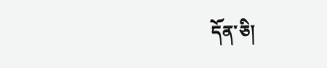དོན་ཅི།